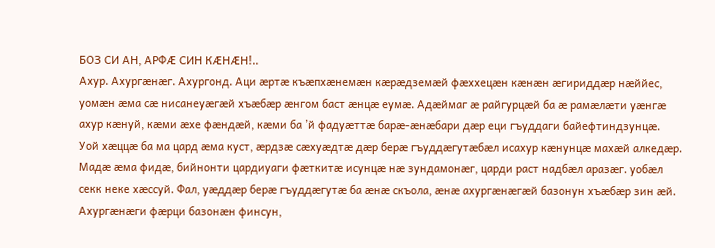БОЗ СИ АН, АРФÆ СИН КÆНÆН!..
Ахур. Ахургæнæг. Ахургонд. Аци æртæ къæпхæнемæн кæрæдземæй фæххецæн кæнæн æгириддæр нæййес, уомæн æма сæ нисанеуæгæй хъæбæр æнгом баст æнцæ еумæ. Адæймаг æ райгурцæй ба æ рамæлæти уæнгæ ахур кæнуй, кæми æхе фæндæй, кæми ба ’й фадуæттæ барæ-æнæбари дæр еци гъуддаги байефтиндзунцæ. Уой хæццæ ба ма цард æма куст, æрдзæ сæхуæдтæ дæр берæ гъуддæгутæбæл исахур кæнунцæ махæй алкедæр.
Мадæ æма фидæ, бийнонти цардиуаги фæткитæ исунцæ нæ зундамонæг, царди раст надбæл аразæг. уобæл секк неке хæссуй. Фал, уæддæр берæ гъуддæгутæ ба æнæ скъола, æнæ ахургæнæгæй базонун хъæбæр зин æй. Ахургæнæги фæрци базонæн финсун,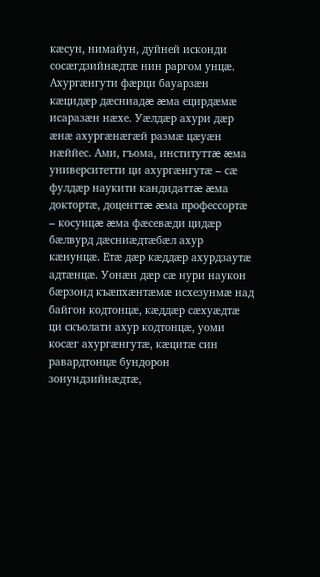кæсун, нимайун, дуйней исконди сосæгдзийнæдтæ нин раргом унцæ. Ахургæнгути фæрци бауарзæн кæцидæр дæсниадæ æма ецирдæмæ исаразæн нæхе. Уæлдæр ахури дæр æнæ ахургæнæгæй размæ цæуæн нæййес. Ами, гъома, институттæ æма университетти ци ахургæнгутæ – сæ фулдæр наукити кандидаттæ æма доктортæ, доценттæ æма профессортæ – косунцæ æма фæсевæди цидæр бæлвурд дæсниæдтæбæл ахур кæнунцæ. Етæ дæр кæддæр ахурдзаутæ адтæнцæ. Уонæн дæр сæ нури наукон бæрзонд къæпхæнтæмæ исхезунмæ над байгон кодтонцæ, кæддæр сæхуæдтæ ци скъолати ахур кодтонцæ, уоми косæг ахургæнгутæ, кæцитæ син равардтонцæ бундорон зонундзийнæдтæ,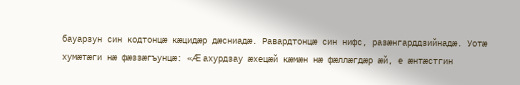бауарзун син кодтонцæ кæцидæр дæсниадæ. Равардтонцæ син нифс, разæнгарддзийнадæ. Уотæ хумæтæги нæ фæззæгъунцæ: «Æ ахурдзау æхецæй кæмæн нæ фæллæгдæр æй, е æнтæстгин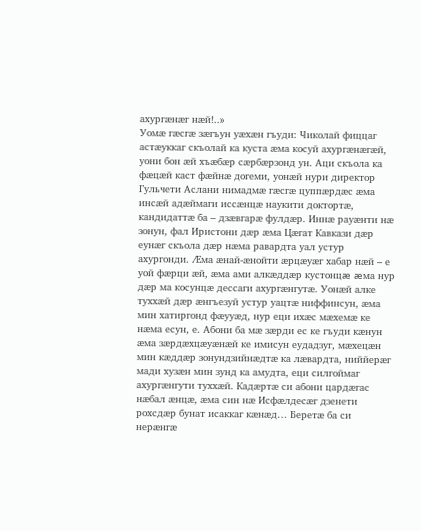ахургæнæг нæй!..»
Уомæ гæсгæ зæгъун уæхæн гъуди: Чиколай фиццаг астæуккаг скъолай ка куста æма косуй ахургæнæгæй, уони бон æй хъæбæр сæрбæрзонд ун. Аци скъола ка фæцæй каст фæйнæ догеми, уонæй нури директор Гульчети Аслани нимадмæ гæсгæ цуппæрдæс æма инсæй адæймаги иссæнцæ наукити доктортæ, кандидаттæ ба – дзæвгарæ фулдæр. Иннæ рауæнти нæ зонун, фал Иристони дæр æма Цæгат Кавкази дæр еунæг скъола дæр нæма равардта уал устур ахургонди. Æма æнай-æнойти æрцæуæг хабар нæй – е уой фæрци æй, æма ами алкæддæр кустонцæ æма нур дæр ма косунцæ дессаги ахургæнгутæ. Уонæй алке туххæй дæр æнгъезуй устур уацтæ ниффинсун, æма мин хатиргонд фæууæд, нур еци ихæс мæхемæ ке нæма есун, е. Абони ба мæ зæрди ес ке гъуди кæнун æма зæрдæхцæуæнæй ке имисун еудадзуг, мæхецæн мин кæддæр зонундзийнæдтæ ка лæвардта, ниййерæг мади хузæн мин зунд ка амудта, еци силгоймаг ахургæнгути туххæй. Кадæртæ си абони цардæгас нæбал æнцæ, æма син нæ Исфæлдесæг дзенети рохсдæр бунат исаккаг кæнæд… Беретæ ба си нерæнгæ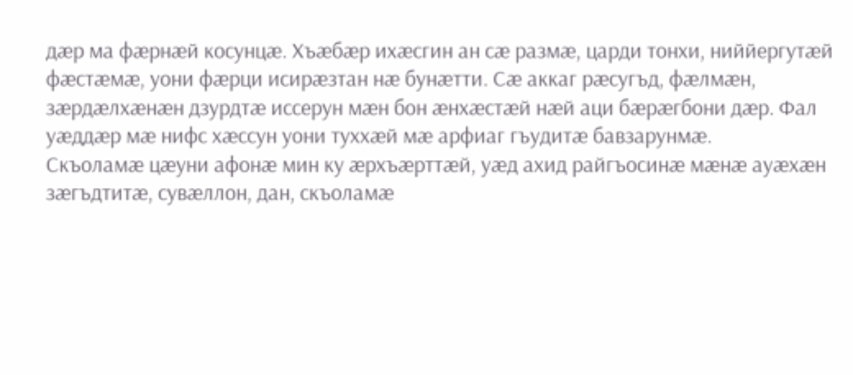дæр ма фæрнæй косунцæ. Хъæбæр ихæсгин ан сæ размæ, царди тонхи, ниййергутæй фæстæмæ, уони фæрци исирæзтан нæ бунæтти. Сæ аккаг рæсугъд, фæлмæн, зæрдæлхæнæн дзурдтæ иссерун мæн бон æнхæстæй нæй аци бæрæгбони дæр. Фал уæддæр мæ нифс хæссун уони туххæй мæ арфиаг гъудитæ бавзарунмæ.
Скъоламæ цæуни афонæ мин ку æрхъæрттæй, уæд ахид райгъосинæ мæнæ ауæхæн зæгъдтитæ, сувæллон, дан, скъоламæ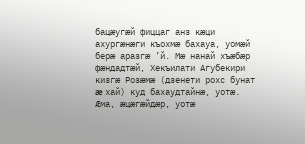бацæугæй фиццаг анз кæци ахургæнæги къохмæ бахауа, уомæй берæ аразгæ ’й. Мæ нанай хъæбæр фæндадтæй, Хекъилати Агубекири кизгæ Розæмæ (дзенети рохс бунат æ хай) куд бахаудтайнæ, уотæ. Æма, æцæгæйдæр, уотæ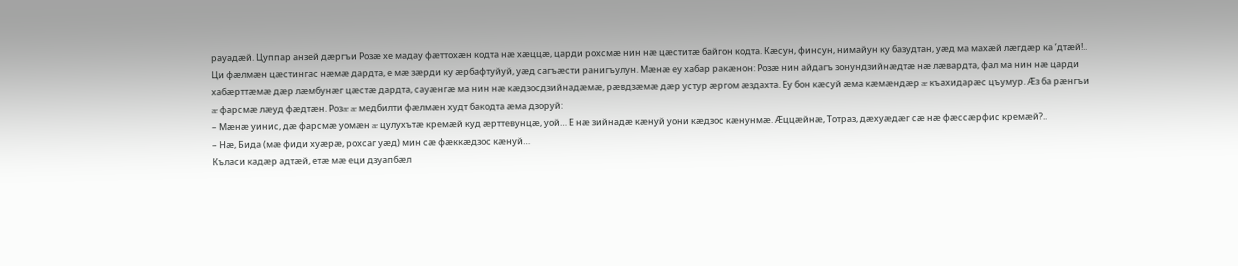рауадæй. Цуппар анзей дæргъи Розæ хе мадау фæттохæн кодта нæ хæццæ, царди рохсмæ нин нæ цæститæ байгон кодта. Кæсун, финсун, нимайун ку базудтан, уæд ма махæй лæгдæр ка ’дтæй!..
Ци фæлмæн цæстингас нæмæ дардта, е мæ зæрди ку æрбафтуйуй, уæд сагъæсти ранигъулун. Мæнæ еу хабар ракæнон: Розæ нин айдагъ зонундзийнæдтæ нæ лæвардта, фал ма нин нæ царди хабæрттæмæ дæр лæмбунæг цæстæ дардта, сауæнгæ ма нин нæ кæдзосдзийнадæмæ, рæвдзæмæ дæр устур æргом æздахта. Еу бон кæсуй æма кæмæндæр æ къахидарæс цъумур. Æз ба рæнгъи æ фарсмæ лæуд фæдтæн. Розæ æ медбилти фæлмæн худт бакодта æма дзоруй:
– Мæнæ уинис, дæ фарсмæ уомæн æ цулухътæ кремæй куд æрттевунцæ, уой… Е нæ зийнадæ кæнуй уони кæдзос кæнунмæ. Æццæйнæ, Тотраз, дæхуæдæг сæ нæ фæссæрфис кремæй?..
– Нæ, Бида (мæ фиди хуæрæ, рохсаг уæд) мин сæ фæккæдзос кæнуй…
Къласи кадæр адтæй, етæ мæ еци дзуапбæл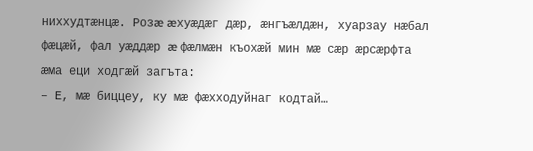ниххудтæнцæ. Розæ æхуæдæг дæр, æнгъæлдæн, хуарзау нæбал фæцæй, фал уæддæр æ фæлмæн къохæй мин мæ сæр æрсæрфта æма еци ходгæй загъта:
– Е, мæ биццеу, ку мæ фæхходуйнаг кодтай…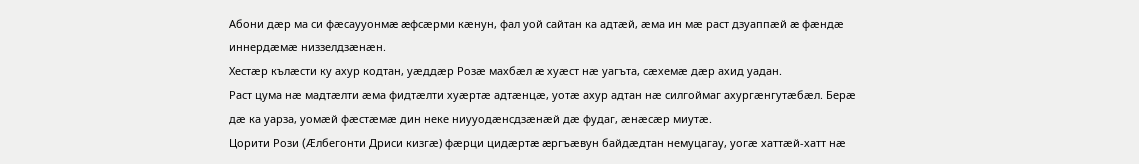Абони дæр ма си фæсаууонмæ æфсæрми кæнун, фал уой сайтан ка адтæй, æма ин мæ раст дзуаппæй æ фæндæ иннердæмæ низзелдзæнæн.
Хестæр кълæсти ку ахур кодтан, уæддæр Розæ махбæл æ хуæст нæ уагъта, сæхемæ дæр ахид уадан.
Раст цума нæ мадтæлти æма фидтæлти хуæртæ адтæнцæ, уотæ ахур адтан нæ силгоймаг ахургæнгутæбæл. Берæ дæ ка уарза, уомæй фæстæмæ дин неке ниууодæнсдзæнæй дæ фудаг, æнæсæр миутæ.
Цорити Рози (Æлбегонти Дриси кизгæ) фæрци цидæртæ æргъæвун байдæдтан немуцагау, уогæ хаттæй-хатт нæ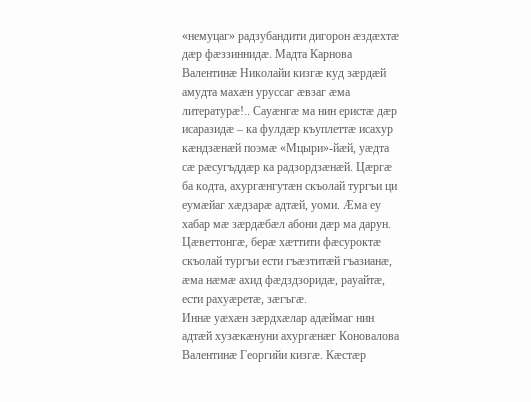«немуцаг» радзубандити дигорон æздæхтæ дæр фæззиннидæ. Мадта Карнова Валентинæ Николайи кизгæ куд зæрдæй амудта махæн уруссаг æвзаг æма литературæ!.. Сауæнгæ ма нин еристæ дæр исаразидæ – ка фулдæр къуплеттæ исахур кæндзæнæй поэмæ «Мцыри»-йæй, уæдта сæ рæсугъддæр ка радзордзæнæй. Цæргæ ба кодта, ахургæнгутæн скъолай тургъи ци еумæйаг хæдзарæ адтæй, уоми. Æма еу хабар мæ зæрдæбæл абони дæр ма дарун. Цæветтонгæ, берæ хæттити фæсуроктæ скъолай тургъи ести гъæзтитæй гъазианæ, æма нæмæ ахид фæдздзоридæ, рауайтæ, ести рахуæретæ, зæгъгæ.
Иннæ уæхæн зæрдхæлар адæймаг нин адтæй хузæкæнуни ахургæнæг Коновалова Валентинæ Георгийи кизгæ. Кæстæр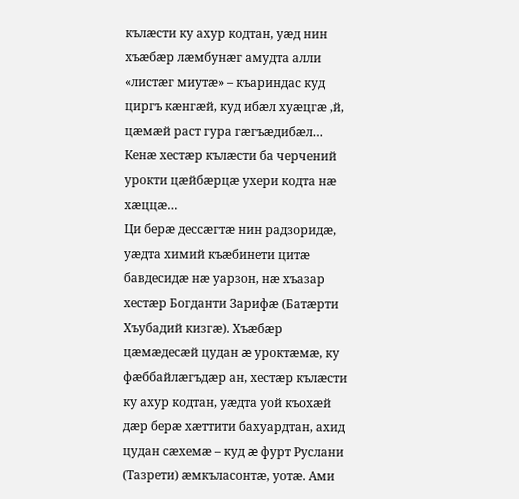кълæсти ку ахур кодтан, уæд нин хъæбæр лæмбунæг амудта алли «листæг миутæ» – къариндас куд циргъ кæнгæй, куд ибæл хуæцгæ ,й, цæмæй раст гура гæгъæдибæл… Кенæ хестæр кълæсти ба черчений урокти цæйбæрцæ ухери кодта нæ хæццæ…
Ци берæ дессæгтæ нин радзоридæ, уæдта химий къæбинети цитæ бавдесидæ нæ уарзон, нæ хъазар хестæр Богданти Зарифæ (Батæрти Хъубадий кизгæ). Хъæбæр цæмæдесæй цудан æ уроктæмæ, ку фæббайлæгъдæр ан, хестæр кълæсти ку ахур кодтан, уæдта уой къохæй дæр берæ хæттити бахуардтан, ахид цудан сæхемæ – куд æ фурт Руслани (Тазрети) æмкъласонтæ, уотæ. Ами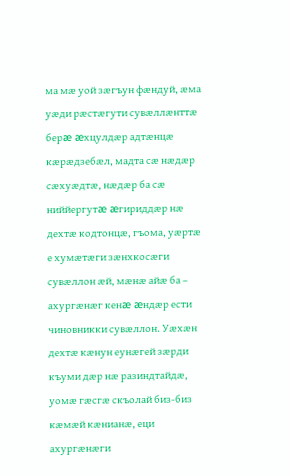ма мæ уой зæгъун фæндуй, æма уæди рæстæгути сувæллæнттæ берæ æхцулдæр адтæнцæ кæрæдзебæл, мадта сæ нæдæр сæхуæдтæ, нæдæр ба сæ ниййергутæ æгириддæр нæ дехтæ кодтонцæ, гъома, уæртæ е хумæтæги зæнхкосæги сувæллон æй, мæнæ айæ ба – ахургæнæг кенæ æндæр ести чиновникки сувæллон. Уæхæн дехтæ кæнун еунæгей зæрди къуми дæр нæ разиндтайдæ, уомæ гæсгæ скъолай биз-биз кæмæй кæнианæ, еци ахургæнæги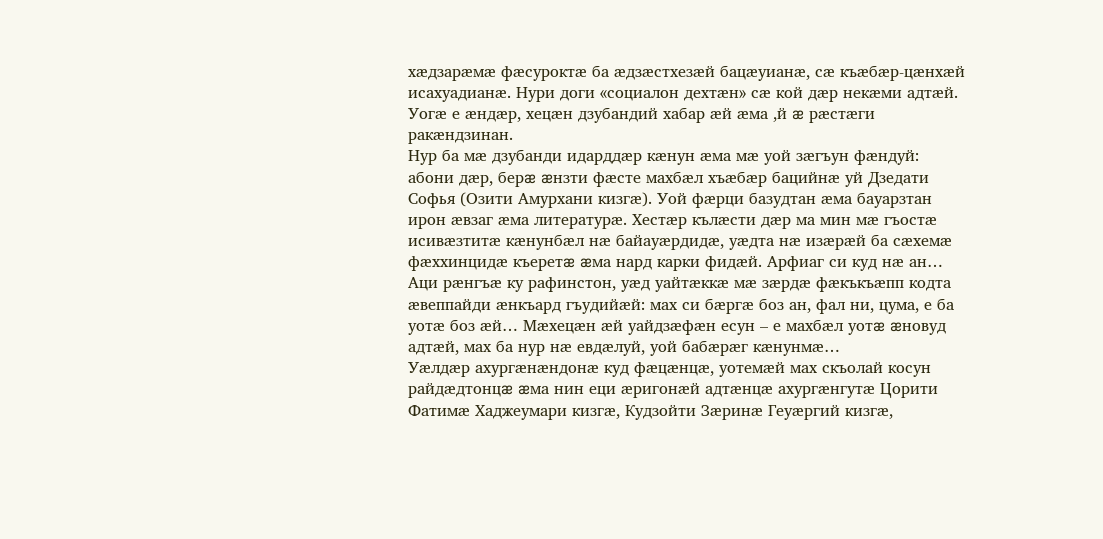хæдзарæмæ фæсуроктæ ба æдзæстхезæй бацæуианæ, сæ къæбæр-цæнхæй исахуадианæ. Нури доги «социалон дехтæн» сæ кой дæр некæми адтæй. Уогæ е æндæр, хецæн дзубандий хабар æй æма ,й æ рæстæги ракæндзинан.
Нур ба мæ дзубанди идарддæр кæнун æма мæ уой зæгъун фæндуй: абони дæр, берæ æнзти фæсте махбæл хъæбæр бацийнæ уй Дзедати Софья (Озити Амурхани кизгæ). Уой фæрци базудтан æма бауарзтан ирон æвзаг æма литературæ. Хестæр кълæсти дæр ма мин мæ гъостæ исивæзтитæ кæнунбæл нæ байауæрдидæ, уæдта нæ изæрæй ба сæхемæ фæххинцидæ къеретæ æма нард карки фидæй. Арфиаг си куд нæ ан… Аци рæнгъæ ку рафинстон, уæд уайтæккæ мæ зæрдæ фæкъкъæпп кодта æвеппайди æнкъард гъудийæй: мах си бæргæ боз ан, фал ни, цума, е ба уотæ боз æй… Мæхецæн æй уайдзæфæн есун – е махбæл уотæ æновуд адтæй, мах ба нур нæ евдæлуй, уой бабæрæг кæнунмæ…
Уæлдæр ахургæнæндонæ куд фæцæнцæ, уотемæй мах скъолай косун райдæдтонцæ æма нин еци æригонæй адтæнцæ ахургæнгутæ Цорити Фатимæ Хаджеумари кизгæ, Кудзойти Зæринæ Геуæргий кизгæ,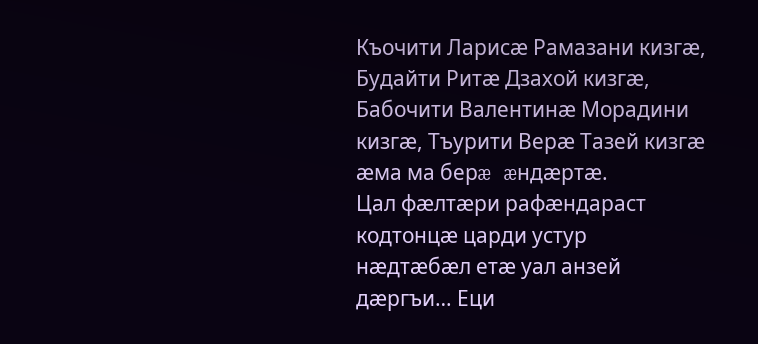Къочити Ларисæ Рамазани кизгæ, Будайти Ритæ Дзахой кизгæ, Бабочити Валентинæ Морадини кизгæ, Тъурити Верæ Тазей кизгæ æма ма берæ æндæртæ.
Цал фæлтæри рафæндараст кодтонцæ царди устур нæдтæбæл етæ уал анзей дæргъи… Еци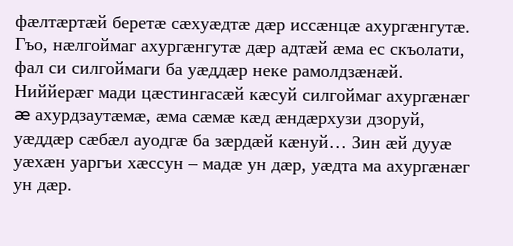фæлтæртæй беретæ сæхуæдтæ дæр иссæнцæ ахургæнгутæ. Гъо, нæлгоймаг ахургæнгутæ дæр адтæй æма ес скъолати, фал си силгоймаги ба уæддæр неке рамолдзæнæй.
Ниййерæг мади цæстингасæй кæсуй силгоймаг ахургæнæг æ ахурдзаутæмæ, æма сæмæ кæд æндæрхузи дзоруй, уæддæр сæбæл ауодгæ ба зæрдæй кæнуй… Зин æй дууæ уæхæн уаргъи хæссун – мадæ ун дæр, уæдта ма ахургæнæг ун дæр.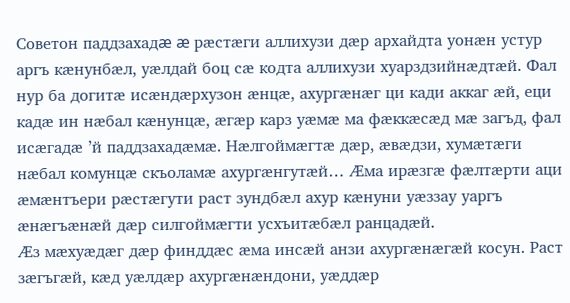Советон паддзахадæ æ рæстæги аллихузи дæр архайдта уонæн устур аргъ кæнунбæл, уæлдай боц сæ кодта аллихузи хуарздзийнæдтæй. Фал нур ба догитæ исæндæрхузон æнцæ, ахургæнæг ци кади аккаг æй, еци кадæ ин нæбал кæнунцæ, æгæр карз уæмæ ма фæккæсæд мæ загъд, фал исæгадæ ’й паддзахадæмæ. Нæлгоймæгтæ дæр, æвæдзи, хумæтæги нæбал комунцæ скъоламæ ахургæнгутæй… Æма ирæзгæ фæлтæрти аци æмæнтъери рæстæгути раст зундбæл ахур кæнуни уæззау уаргъ æнæгъæнæй дæр силгоймæгти усхъитæбæл ранцадæй.
Æз мæхуæдæг дæр финддæс æма инсæй анзи ахургæнæгæй косун. Раст зæгъгæй, кæд уæлдæр ахургæнæндони, уæддæр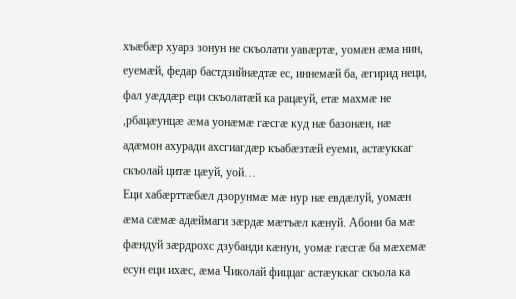хъæбæр хуарз зонун не скъолати уавæртæ, уомæн æма нин, еуемæй, федар бастдзийнæдтæ ес, иннемæй ба, æгирид неци, фал уæддæр еци скъолатæй ка рацæуй, етæ махмæ не ,рбацæунцæ æма уонæмæ гæсгæ куд нæ базонæн, нæ адæмон ахуради ахсгиагдæр къабæзтæй еуеми, астæуккаг скъолай цитæ цæуй, уой…
Еци хабæрттæбæл дзорунмæ мæ нур нæ евдæлуй, уомæн æма сæмæ адæймаги зæрдæ мæтъæл кæнуй. Абони ба мæ фæндуй зæрдрохс дзубанди кæнун, уомæ гæсгæ ба мæхемæ есун еци ихæс, æма Чиколай фиццаг астæуккаг скъола ка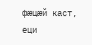фæцæй каст, еци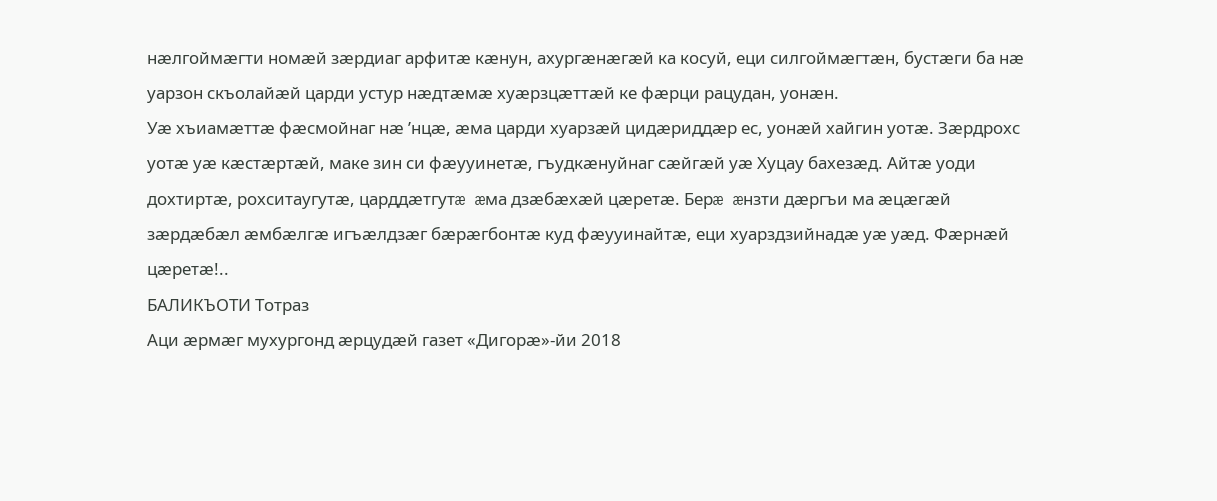нæлгоймæгти номæй зæрдиаг арфитæ кæнун, ахургæнæгæй ка косуй, еци силгоймæгтæн, бустæги ба нæ уарзон скъолайæй царди устур нæдтæмæ хуæрзцæттæй ке фæрци рацудан, уонæн.
Уæ хъиамæттæ фæсмойнаг нæ ’нцæ, æма царди хуарзæй цидæриддæр ес, уонæй хайгин уотæ. Зæрдрохс уотæ уæ кæстæртæй, маке зин си фæууинетæ, гъудкæнуйнаг сæйгæй уæ Хуцау бахезæд. Айтæ уоди дохтиртæ, рохситаугутæ, царддæтгутæ æма дзæбæхæй цæретæ. Берæ æнзти дæргъи ма æцæгæй зæрдæбæл æмбæлгæ игъæлдзæг бæрæгбонтæ куд фæууинайтæ, еци хуарздзийнадæ уæ уæд. Фæрнæй цæретæ!..
БАЛИКЪОТИ Тотраз
Аци æрмæг мухургонд æрцудæй газет «Дигорæ»-йи 2018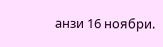анзи 16 ноябри.